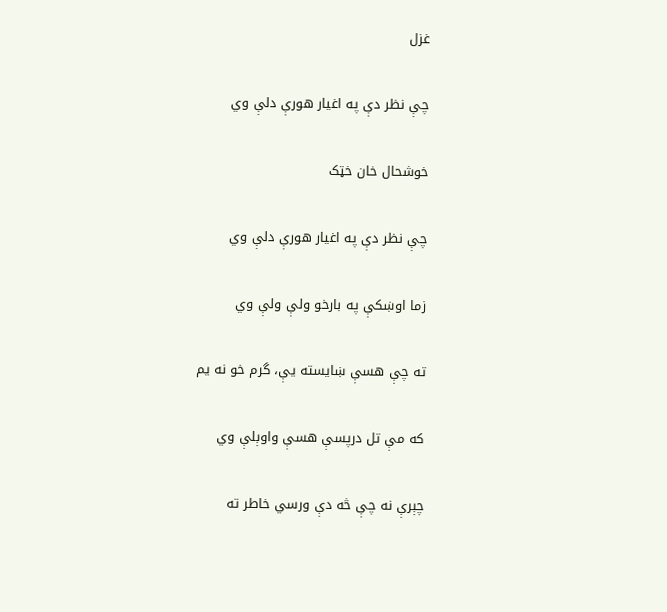غزل

چې نظر دې په اغيار هورې دلې وي

خوشحال خان خټک

چې نظر دې په اغيار هورې دلې وي

زما اوښکې په بارخو ولې ولې وي

ته چې هسې ښايسته يې، گرم خو نه يم

که مې تل درپسې هسې واوېلې وي

چېرې نه چې څه دې ورسي خاطر ته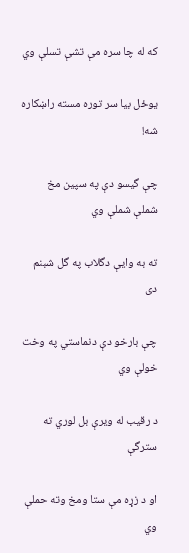که له چا سره مې تشې تسلې وي

يوځل بيا سر توره مسته راښکاره شه!

چې گيسو دې په سپين مخ شملې شملې وي

ته به وايې دگلاب په گل شبنم دی

چې بارخو دې دنماستي په وخت خولې وي

د رقيب له ويرې بل لوري ته سترگې

او د زړه مې ستا ومخ وته حملې وي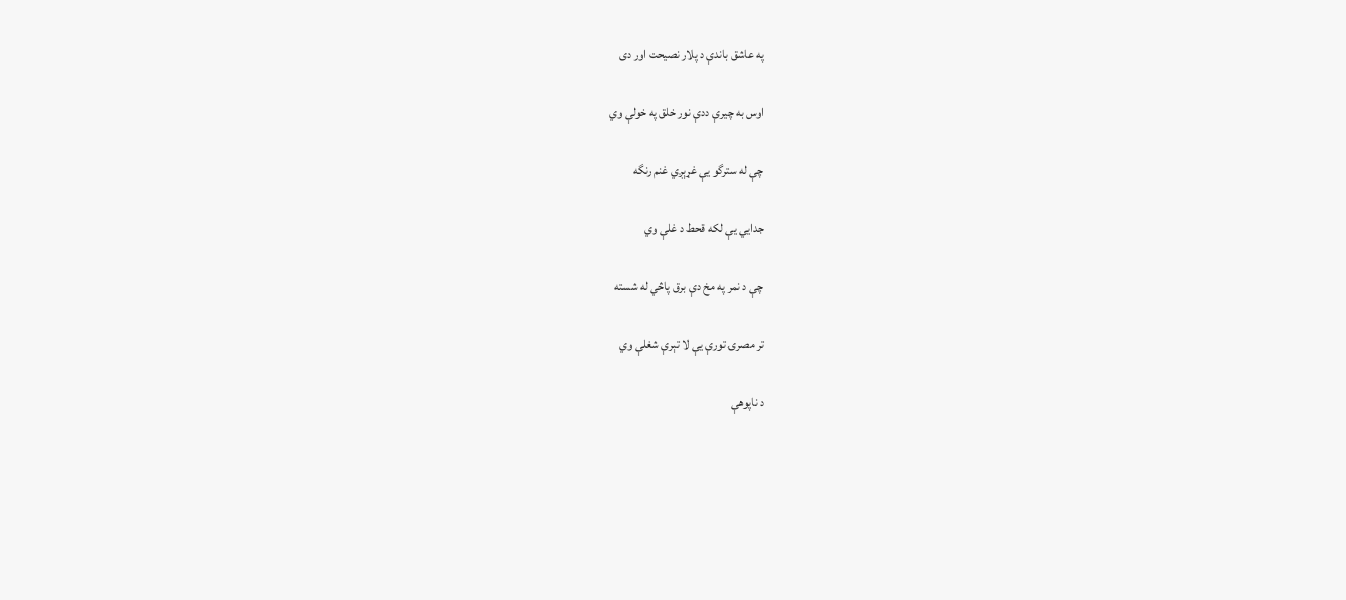په عاشق باندې د پلار نصيحت اور دی

اوس به چيرې ددې نور خلق په خولې وي

چې له سترگو يې غړېږي غنم رنگه

جدايي يې لکه قحط د غلې وي

چې د نمر په مخ دې برق پاڅي له شسته

تر مصرۍ تورې يې لا تېرې شغلې وي

د ناپوهې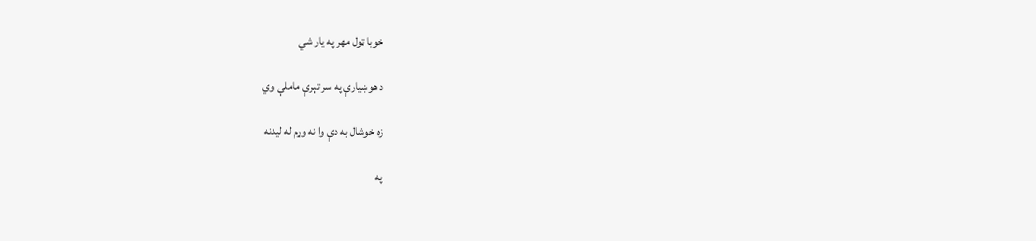خوبا ټول مهر په يار شي

د هوښيارې په سر تېرې ماملې وي

زه خوشال به دې وا نه وړم له ليدنه

په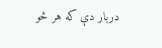دربار دې که هر څو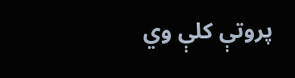پروتې کلې وي